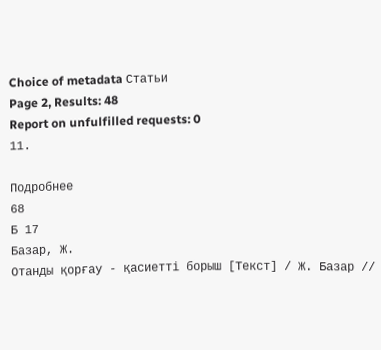Choice of metadata Статьи
Page 2, Results: 48
Report on unfulfilled requests: 0
11.

Подробнее
68
Б 17
Базар, Ж.
Отанды қорғау - қасиетті борыш [Текст] / Ж. Базар //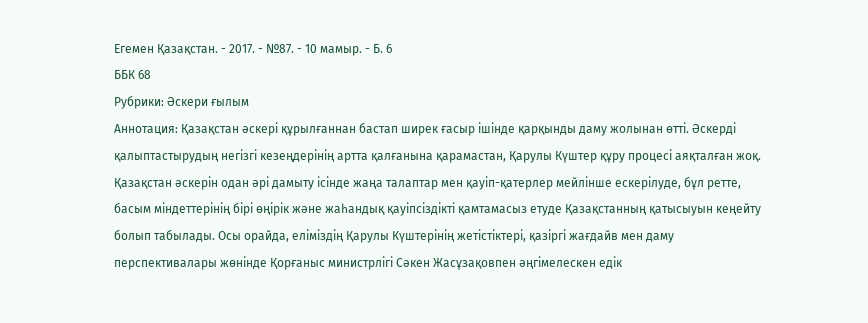Егемен Қазақстан. - 2017. - №87. - 10 мамыр. - Б. 6
ББК 68
Рубрики: Әскери ғылым
Аннотация: Қазақстан әскері құрылғаннан бастап ширек ғасыр ішінде қарқынды даму жолынан өтті. Әскерді қалыптастырудың негізгі кезеңдерінің артта қалғанына қарамастан, Қарулы Күштер құру процесі аяқталған жоқ. Қазақстан әскерін одан әрі дамыту ісінде жаңа талаптар мен қауіп-қатерлер мейлінше ескерілуде, бұл ретте, басым міндеттерінің бірі өңірік және жаһандық қауіпсіздікті қамтамасыз етуде Қазақстанның қатысыуын кеңейту болып табылады. Осы орайда, еліміздің Қарулы Күштерінің жетістіктері, қазіргі жағдайв мен даму перспективалары жөнінде Қорғаныс министрлігі Сәкен Жасұзақовпен әңгімелескен едік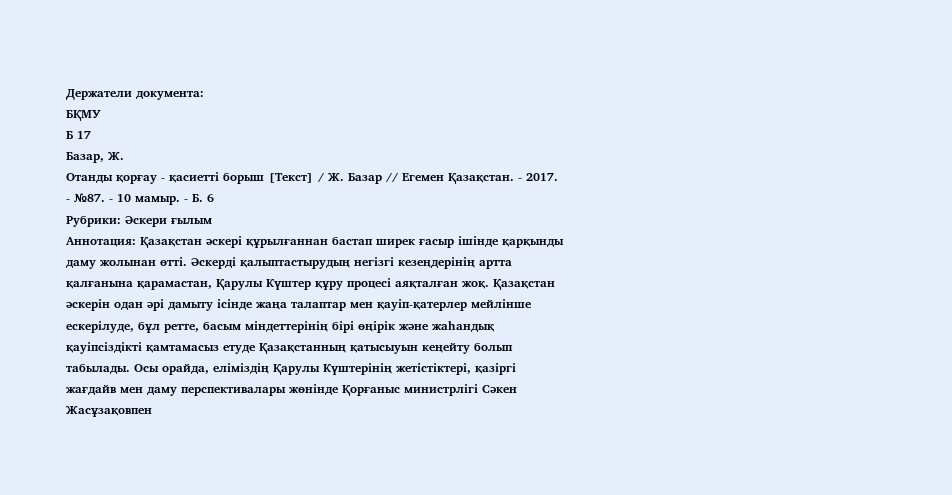Держатели документа:
БҚМУ
Б 17
Базар, Ж.
Отанды қорғау - қасиетті борыш [Текст] / Ж. Базар // Егемен Қазақстан. - 2017. - №87. - 10 мамыр. - Б. 6
Рубрики: Әскери ғылым
Аннотация: Қазақстан әскері құрылғаннан бастап ширек ғасыр ішінде қарқынды даму жолынан өтті. Әскерді қалыптастырудың негізгі кезеңдерінің артта қалғанына қарамастан, Қарулы Күштер құру процесі аяқталған жоқ. Қазақстан әскерін одан әрі дамыту ісінде жаңа талаптар мен қауіп-қатерлер мейлінше ескерілуде, бұл ретте, басым міндеттерінің бірі өңірік және жаһандық қауіпсіздікті қамтамасыз етуде Қазақстанның қатысыуын кеңейту болып табылады. Осы орайда, еліміздің Қарулы Күштерінің жетістіктері, қазіргі жағдайв мен даму перспективалары жөнінде Қорғаныс министрлігі Сәкен Жасұзақовпен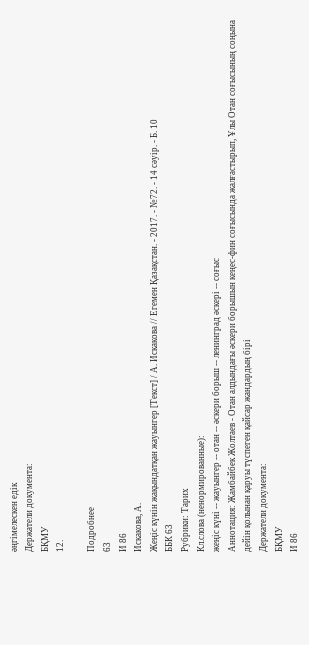әңгімелескен едік
Держатели документа:
БҚМУ
12.

Подробнее
63
И 86
Искакова, А.
Жеңіс күнін жақындатқан жауынгер [Текст] / А. Искакова // Егемен Қазақстан. - 2017. - №72. - 14 сәуір. - Б. 10
ББК 63
Рубрики: Тарих
Кл.слова (ненормированные):
жеңіс күні -- жауынгер -- отан -- әскери борыш -- ленинград әскері -- соғыс
Аннотация: Жамбайбек Жолтаев - Отан алдындағы әскери борышын кеңес-фин соғысында жалғастырып, Ұлы Отан соғысының соңына дейін қолынан қаруы түспеген қайсар жандардың бірі
Держатели документа:
БҚМУ
И 86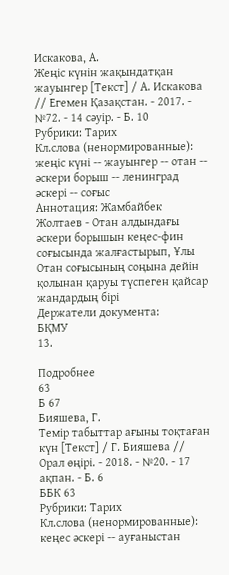Искакова, А.
Жеңіс күнін жақындатқан жауынгер [Текст] / А. Искакова // Егемен Қазақстан. - 2017. - №72. - 14 сәуір. - Б. 10
Рубрики: Тарих
Кл.слова (ненормированные):
жеңіс күні -- жауынгер -- отан -- әскери борыш -- ленинград әскері -- соғыс
Аннотация: Жамбайбек Жолтаев - Отан алдындағы әскери борышын кеңес-фин соғысында жалғастырып, Ұлы Отан соғысының соңына дейін қолынан қаруы түспеген қайсар жандардың бірі
Держатели документа:
БҚМУ
13.

Подробнее
63
Б 67
Бияшева, Г.
Темір табыттар ағыны тоқтаған күн [Текст] / Г. Бияшева // Орал өңірі. - 2018. - №20. - 17 ақпан. - Б. 6
ББК 63
Рубрики: Тарих
Кл.слова (ненормированные):
кеңес әскері -- ауғаныстан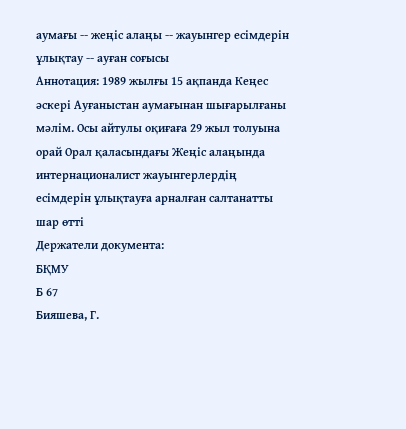аумағы -- жеңіс алаңы -- жауынгер есімдерін ұлықтау -- ауған соғысы
Аннотация: 1989 жылғы 15 ақпанда Кеңес әскері Ауғаныстан аумағынан шығарылғаны мәлім. Осы айтулы оқиғаға 29 жыл толуына орай Орал қаласындағы Жеңіс алаңында интернационалист жауынгерлердің есімдерін ұлықтауға арналған салтанатты шар өтті
Держатели документа:
БҚМУ
Б 67
Бияшева, Г.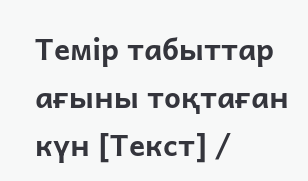Темір табыттар ағыны тоқтаған күн [Текст] /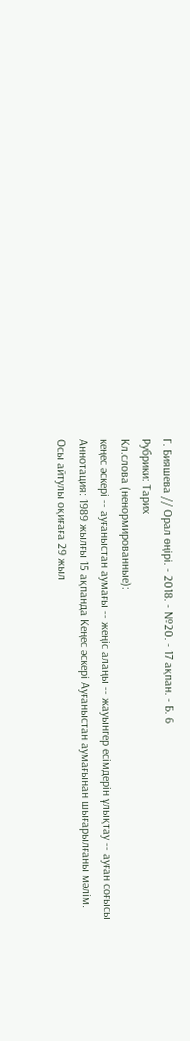Г. Бияшева // Орал өңірі. - 2018. - №20. - 17 ақпан. - Б. 6
Рубрики: Тарих
Кл.слова (ненормированные):
кеңес әскері -- ауғаныстан аумағы -- жеңіс алаңы -- жауынгер есімдерін ұлықтау -- ауған соғысы
Аннотация: 1989 жылғы 15 ақпанда Кеңес әскері Ауғаныстан аумағынан шығарылғаны мәлім. Осы айтулы оқиғаға 29 жыл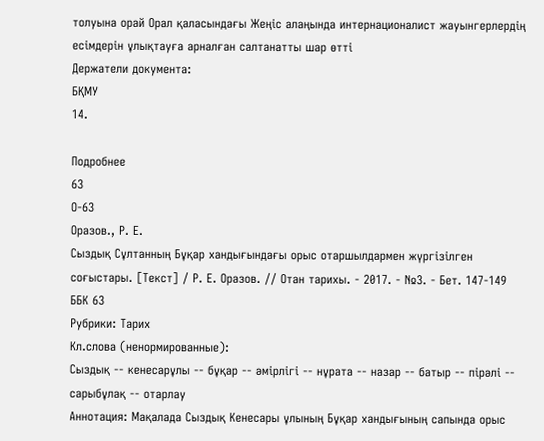толуына орай Орал қаласындағы Жеңіс алаңында интернационалист жауынгерлердің есімдерін ұлықтауға арналған салтанатты шар өтті
Держатели документа:
БҚМУ
14.

Подробнее
63
О-63
Оразов., Р. Е.
Сыздық Сұлтанның Бұқар хандығындағы орыс отаршылдармен жүргізілген соғыстары. [Текст] / Р. Е. Оразов. // Отан тарихы. - 2017. - №3. - Бет. 147-149
ББК 63
Рубрики: Тарих
Кл.слова (ненормированные):
Сыздық -- кенесарұлы -- бұқар -- әмірлігі -- нұрата -- назар -- батыр -- пірәлі -- сарыбұлақ -- отарлау
Аннотация: Мақалада Сыздық Кенесары ұлының Бұқар хандығының сапында орыс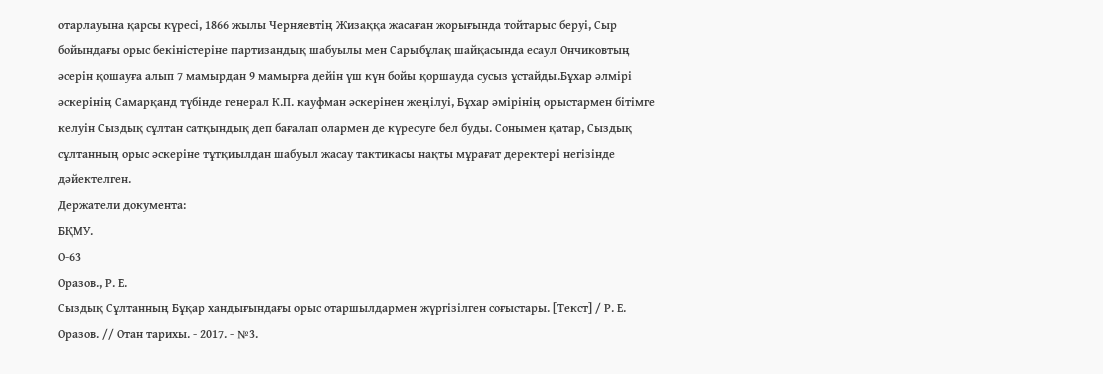отарлауына қарсы күресі, 1866 жылы Черняевтің Жизаққа жасаған жорығында тойтарыс беруі, Сыр бойындағы орыс бекіністеріне партизандық шабуылы мен Сарыбұлақ шайқасында есаул Ончиковтың әсерін қошауға алып 7 мамырдан 9 мамырға дейін үш күн бойы қоршауда сусыз ұстайды.Бұхар әлмірі әскерінің Самарқанд түбінде генерал К.П. кауфман әскерінен жеңілуі, Бұхар әмірінің орыстармен бітімге келуін Сыздық сұлтан сатқындық деп бағалап олармен де күресуге бел буды. Сонымен қатар, Сыздық сұлтанның орыс әскеріне тұтқиылдан шабуыл жасау тактикасы нақты мұрағат деректері негізінде дәйектелген.
Держатели документа:
БҚМУ.
О-63
Оразов., Р. Е.
Сыздық Сұлтанның Бұқар хандығындағы орыс отаршылдармен жүргізілген соғыстары. [Текст] / Р. Е. Оразов. // Отан тарихы. - 2017. - №3.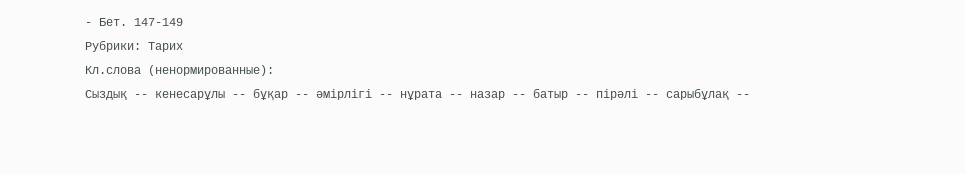- Бет. 147-149
Рубрики: Тарих
Кл.слова (ненормированные):
Сыздық -- кенесарұлы -- бұқар -- әмірлігі -- нұрата -- назар -- батыр -- пірәлі -- сарыбұлақ --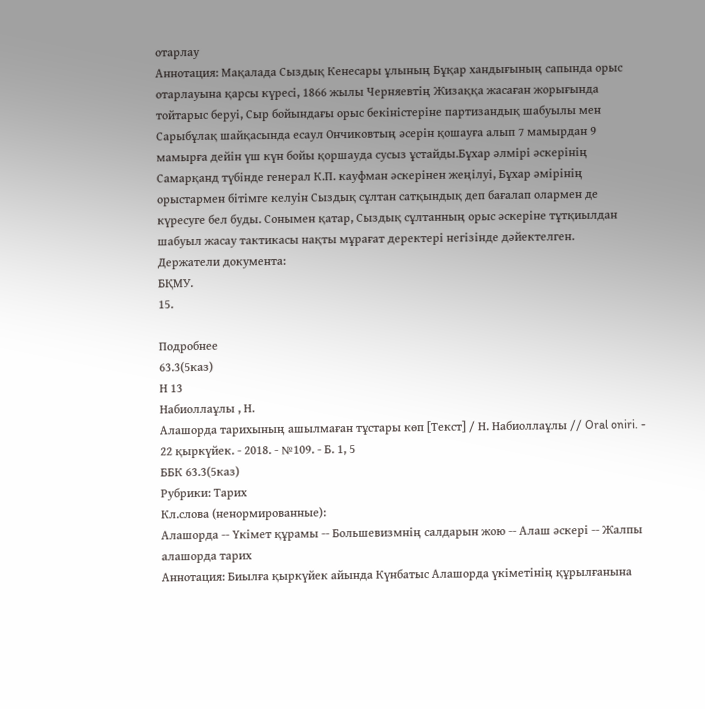отарлау
Аннотация: Мақалада Сыздық Кенесары ұлының Бұқар хандығының сапында орыс отарлауына қарсы күресі, 1866 жылы Черняевтің Жизаққа жасаған жорығында тойтарыс беруі, Сыр бойындағы орыс бекіністеріне партизандық шабуылы мен Сарыбұлақ шайқасында есаул Ончиковтың әсерін қошауға алып 7 мамырдан 9 мамырға дейін үш күн бойы қоршауда сусыз ұстайды.Бұхар әлмірі әскерінің Самарқанд түбінде генерал К.П. кауфман әскерінен жеңілуі, Бұхар әмірінің орыстармен бітімге келуін Сыздық сұлтан сатқындық деп бағалап олармен де күресуге бел буды. Сонымен қатар, Сыздық сұлтанның орыс әскеріне тұтқиылдан шабуыл жасау тактикасы нақты мұрағат деректері негізінде дәйектелген.
Держатели документа:
БҚМУ.
15.

Подробнее
63.3(5каз)
Н 13
Набиоллаұлы , Н.
Алашорда тарихының ашылмаған тұстары көп [Текст] / Н. Набиоллаұлы // Oral oniri. - 22 қыркүйек. - 2018. - №109. - Б. 1, 5
ББК 63.3(5каз)
Рубрики: Тарих
Кл.слова (ненормированные):
Алашорда -- Үкімет құрамы -- Большевизмнің салдарын жою -- Алаш әскері -- Жалпы алашорда тарих
Аннотация: Биылға қыркүйек айында Күнбатыс Алашорда үкіметінің құрылғанына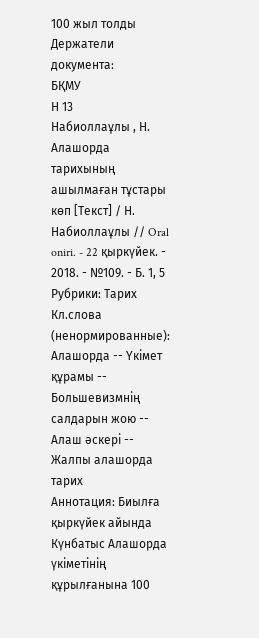100 жыл толды
Держатели документа:
БҚМУ
Н 13
Набиоллаұлы , Н.
Алашорда тарихының ашылмаған тұстары көп [Текст] / Н. Набиоллаұлы // Oral oniri. - 22 қыркүйек. - 2018. - №109. - Б. 1, 5
Рубрики: Тарих
Кл.слова (ненормированные):
Алашорда -- Үкімет құрамы -- Большевизмнің салдарын жою -- Алаш әскері -- Жалпы алашорда тарих
Аннотация: Биылға қыркүйек айында Күнбатыс Алашорда үкіметінің құрылғанына 100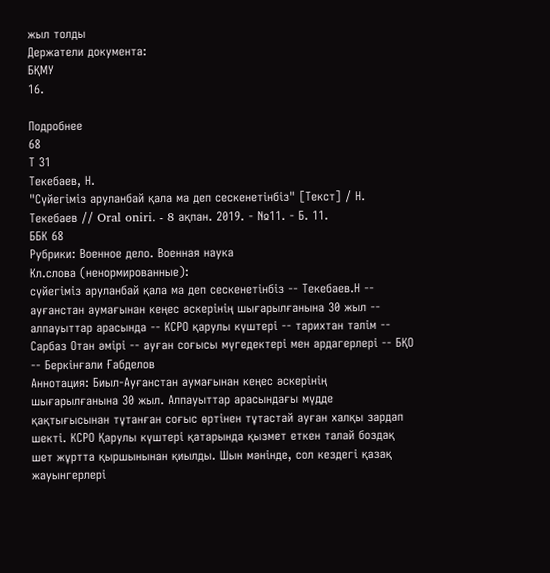жыл толды
Держатели документа:
БҚМУ
16.

Подробнее
68
Т 31
Текебаев, Н.
"Сүйегіміз аруланбай қала ма деп сескенетінбіз" [Текст] / Н. Текебаев // Oral oniri. - 8 ақпан. 2019. - №11. - Б. 11.
ББК 68
Рубрики: Военное дело. Военная наука
Кл.слова (ненормированные):
сүйегіміз аруланбай қала ма деп сескенетінбіз -- Текебаев.Н -- ауғанстан аумағынан кеңес әскерінің шығарылғанына 30 жыл -- алпауыттар арасында -- КСРО қарулы күштері -- тарихтан тәлім -- Сарбаз Отан әмірі -- ауған соғысы мүгедектері мен ардагерлері -- БҚО -- Беркінғали Ғабделов
Аннотация: Биыл-Ауғанстан аумағынан кеңес әскерінің шығарылғанына 30 жыл. Алпауыттар арасындағы мүдде қақтығысынан тұтанған соғыс өртінен тұтастай ауған халқы зардап шекті. КСРО Қарулы күштері қатарында қызмет еткен талай боздақ шет жұртта қыршынынан қиылды. Шын мәнінде, сол кездегі қазақ жауынгерлері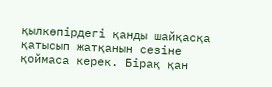қылкөпірдегі қанды шайқасқа қатысып жатқанын сезіне қоймаса керек. Бірақ қан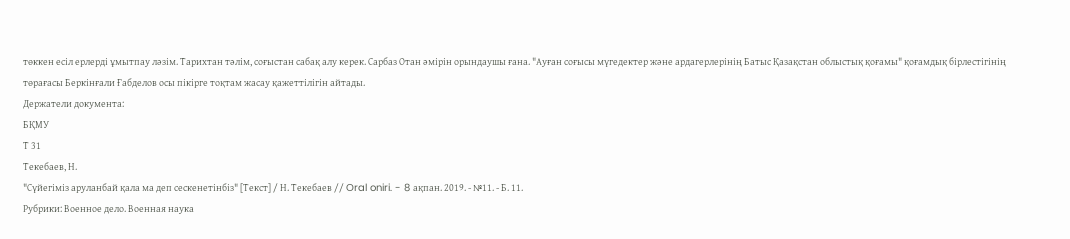төккен есіл ерлерді ұмытпау ләзім. Тарихтан тәлім, соғыстан сабақ алу керек. Сарбаз Отан әмірін орындаушы ғана. "Ауған соғысы мүгедектер және ардагерлерінің Батыс Қазақстан облыстық қоғамы" қоғамдық бірлестігінің төрағасы Беркінғали Ғабделов осы пікірге тоқтам жасау қажеттілігін айтады.
Держатели документа:
БҚМУ
Т 31
Текебаев, Н.
"Сүйегіміз аруланбай қала ма деп сескенетінбіз" [Текст] / Н. Текебаев // Oral oniri. - 8 ақпан. 2019. - №11. - Б. 11.
Рубрики: Военное дело. Военная наука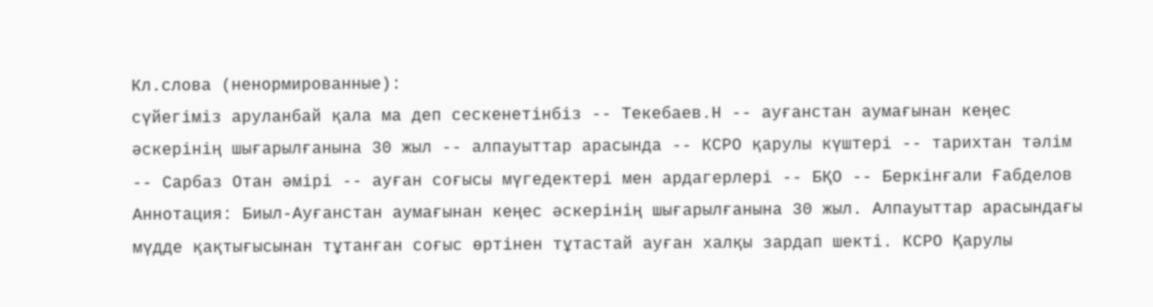Кл.слова (ненормированные):
сүйегіміз аруланбай қала ма деп сескенетінбіз -- Текебаев.Н -- ауғанстан аумағынан кеңес әскерінің шығарылғанына 30 жыл -- алпауыттар арасында -- КСРО қарулы күштері -- тарихтан тәлім -- Сарбаз Отан әмірі -- ауған соғысы мүгедектері мен ардагерлері -- БҚО -- Беркінғали Ғабделов
Аннотация: Биыл-Ауғанстан аумағынан кеңес әскерінің шығарылғанына 30 жыл. Алпауыттар арасындағы мүдде қақтығысынан тұтанған соғыс өртінен тұтастай ауған халқы зардап шекті. КСРО Қарулы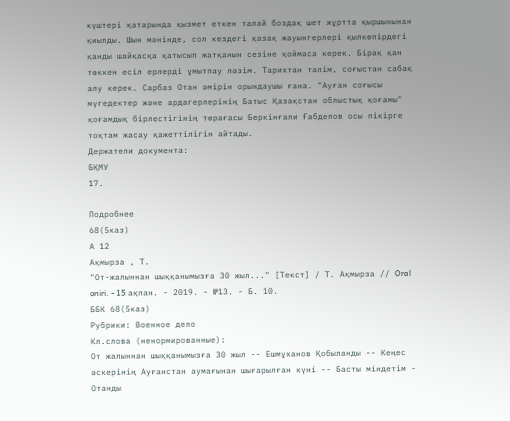күштері қатарында қызмет еткен талай боздақ шет жұртта қыршынынан қиылды. Шын мәнінде, сол кездегі қазақ жауынгерлері қылкөпірдегі қанды шайқасқа қатысып жатқанын сезіне қоймаса керек. Бірақ қан төккен есіл ерлерді ұмытпау ләзім. Тарихтан тәлім, соғыстан сабақ алу керек. Сарбаз Отан әмірін орындаушы ғана. "Ауған соғысы мүгедектер және ардагерлерінің Батыс Қазақстан облыстық қоғамы" қоғамдық бірлестігінің төрағасы Беркінғали Ғабделов осы пікірге тоқтам жасау қажеттілігін айтады.
Держатели документа:
БҚМУ
17.

Подробнее
68(5каз)
А 12
Ақмырза , Т.
"От-жалыннан шыққанымызға 30 жыл..." [Текст] / Т. Ақмырза // Oral oniri. - 15 ақпан. - 2019. - №13. - Б. 10.
ББК 68(5каз)
Рубрики: Военное дело
Кл.слова (ненормированные):
От жалыннан шыққанымызға 30 жыл -- Ешмұханов Қобыланды -- Кеңес әскерінің Ауғанстан аумағынан шығарылған күні -- Басты міндетім - Отанды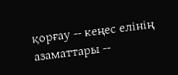қорғау -- кеңес елінің азаматтары --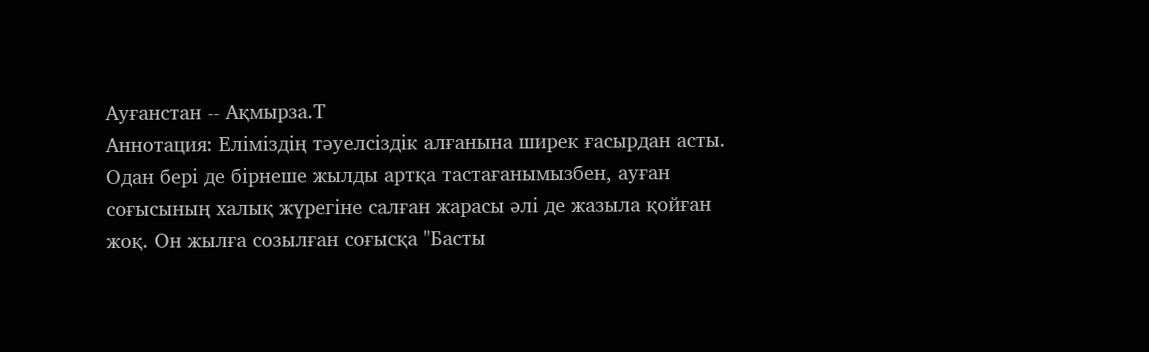Ауғанстан -- Ақмырза.Т
Аннотация: Еліміздің тәуелсіздік алғанына ширек ғасырдан асты. Одан бері де бірнеше жылды артқа тастағанымызбен, ауған соғысының халық жүрегіне салған жарасы әлі де жазыла қойған жоқ. Он жылға созылған соғысқа "Басты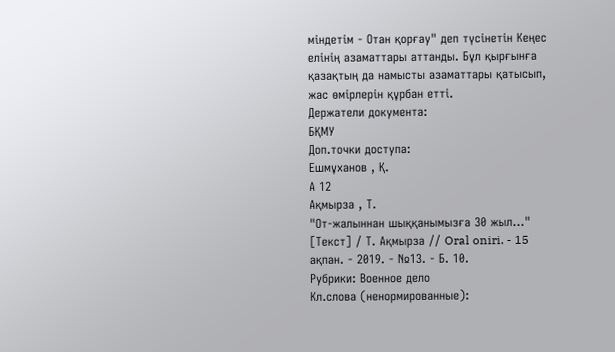міндетім - Отан қорғау" деп түсінетін Кеңес елінің азаматтары аттанды. Бұл қырғынға қазақтың да намысты азаматтары қатысып, жас өмірлерін құрбан етті.
Держатели документа:
БҚМУ
Доп.точки доступа:
Ешмұханов , Қ.
А 12
Ақмырза , Т.
"От-жалыннан шыққанымызға 30 жыл..." [Текст] / Т. Ақмырза // Oral oniri. - 15 ақпан. - 2019. - №13. - Б. 10.
Рубрики: Военное дело
Кл.слова (ненормированные):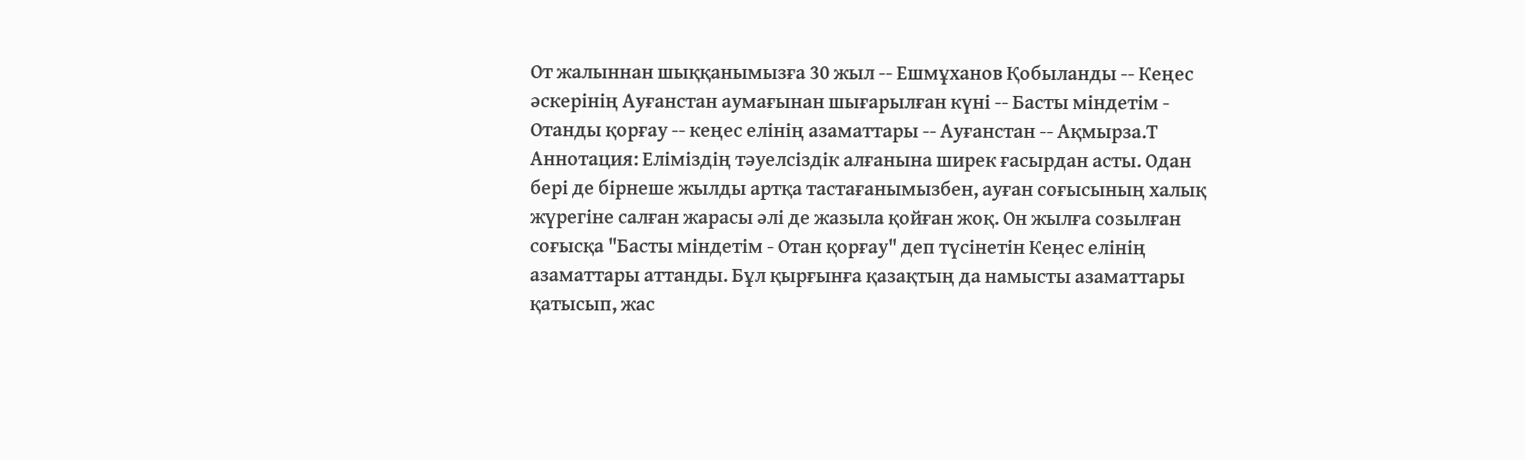От жалыннан шыққанымызға 30 жыл -- Ешмұханов Қобыланды -- Кеңес әскерінің Ауғанстан аумағынан шығарылған күні -- Басты міндетім - Отанды қорғау -- кеңес елінің азаматтары -- Ауғанстан -- Ақмырза.Т
Аннотация: Еліміздің тәуелсіздік алғанына ширек ғасырдан асты. Одан бері де бірнеше жылды артқа тастағанымызбен, ауған соғысының халық жүрегіне салған жарасы әлі де жазыла қойған жоқ. Он жылға созылған соғысқа "Басты міндетім - Отан қорғау" деп түсінетін Кеңес елінің азаматтары аттанды. Бұл қырғынға қазақтың да намысты азаматтары қатысып, жас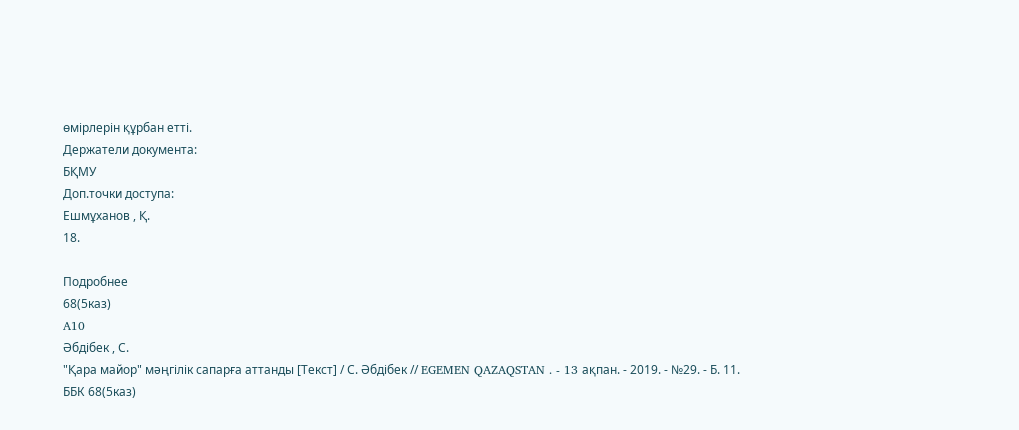өмірлерін құрбан етті.
Держатели документа:
БҚМУ
Доп.точки доступа:
Ешмұханов , Қ.
18.

Подробнее
68(5каз)
A10
Әбдібек , С.
"Қара майор" мәңгілік сапарға аттанды [Текст] / С. Әбдібек // EGEMEN QAZAQSTAN . - 13 ақпан. - 2019. - №29. - Б. 11.
ББК 68(5каз)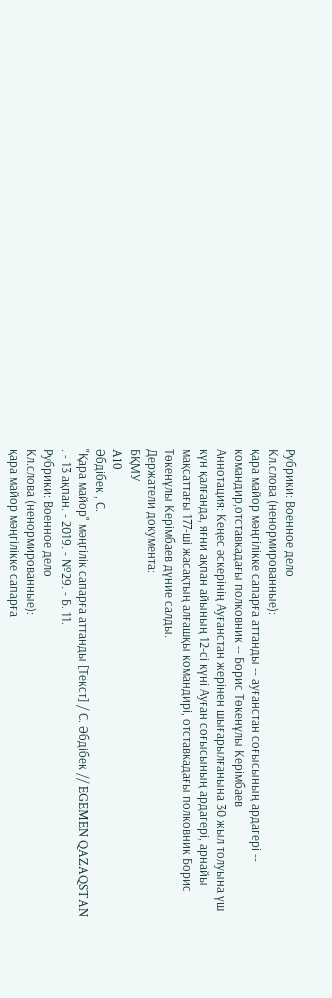Рубрики: Военное дело
Кл.слова (ненормированные):
қара майор мәңгілікке сапарға аттанды -- ауғанстан соғысының ардагері -- командир,отставкадағы полковник -- Борис Төкенұлы Керімбаев
Аннотация: Кеңес әскерінің Ауғанстан жерінен шығарылғанына 30 жыл толуына үш күн қалғанда, яғни ақпан айының 12-сі күні Ауған соғысының ардагері, арнайы мақсаттағы 177-ші жасақтың алғашқы командирі, отставкадағы полковник Борис Төкенұлы Керімбаев дүние салды.
Держатели документа:
БҚМУ
A10
Әбдібек , С.
"Қара майор" мәңгілік сапарға аттанды [Текст] / С. Әбдібек // EGEMEN QAZAQSTAN . - 13 ақпан. - 2019. - №29. - Б. 11.
Рубрики: Военное дело
Кл.слова (ненормированные):
қара майор мәңгілікке сапарға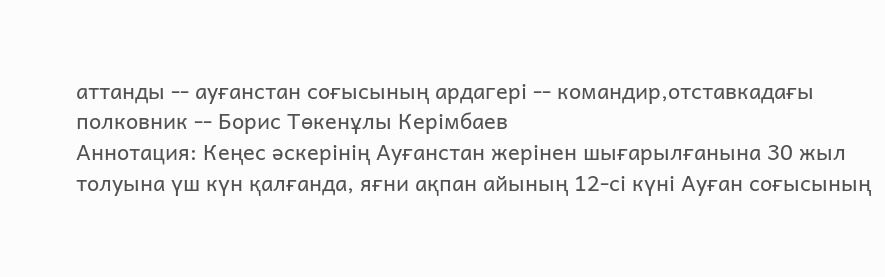аттанды -- ауғанстан соғысының ардагері -- командир,отставкадағы полковник -- Борис Төкенұлы Керімбаев
Аннотация: Кеңес әскерінің Ауғанстан жерінен шығарылғанына 30 жыл толуына үш күн қалғанда, яғни ақпан айының 12-сі күні Ауған соғысының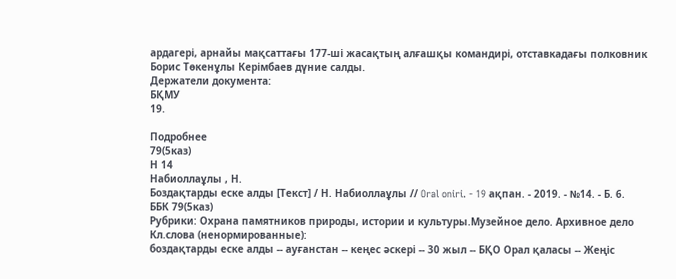ардагері, арнайы мақсаттағы 177-ші жасақтың алғашқы командирі, отставкадағы полковник Борис Төкенұлы Керімбаев дүние салды.
Держатели документа:
БҚМУ
19.

Подробнее
79(5каз)
Н 14
Набиоллаұлы , Н.
Боздақтарды еске алды [Текст] / Н. Набиоллаұлы // Oral oniri. - 19 ақпан. - 2019. - №14. - Б. 6.
ББК 79(5каз)
Рубрики: Охрана памятников природы, истории и культуры.Музейное дело. Архивное дело
Кл.слова (ненормированные):
боздақтарды еске алды -- ауғанстан -- кеңес әскері -- 30 жыл -- БҚО Орал қаласы -- Жеңіс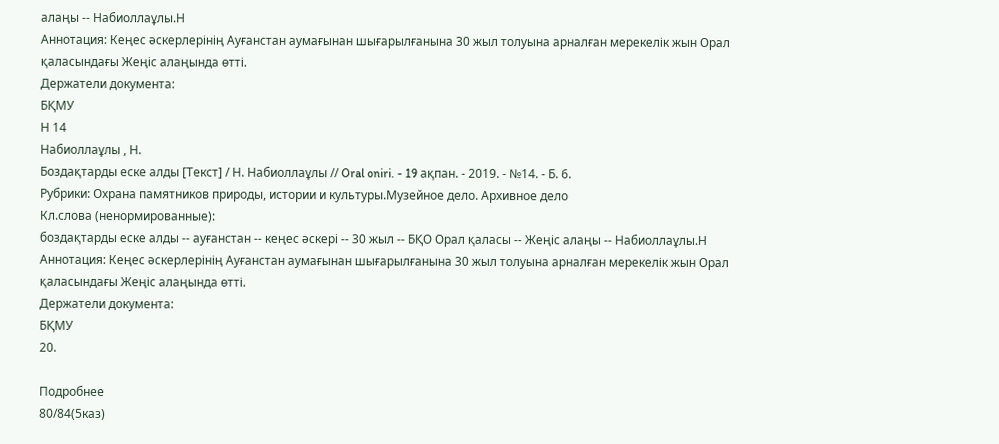алаңы -- Набиоллаұлы.Н
Аннотация: Кеңес әскерлерінің Ауғанстан аумағынан шығарылғанына 30 жыл толуына арналған мерекелік жын Орал қаласындағы Жеңіс алаңында өтті.
Держатели документа:
БҚМУ
Н 14
Набиоллаұлы , Н.
Боздақтарды еске алды [Текст] / Н. Набиоллаұлы // Oral oniri. - 19 ақпан. - 2019. - №14. - Б. 6.
Рубрики: Охрана памятников природы, истории и культуры.Музейное дело. Архивное дело
Кл.слова (ненормированные):
боздақтарды еске алды -- ауғанстан -- кеңес әскері -- 30 жыл -- БҚО Орал қаласы -- Жеңіс алаңы -- Набиоллаұлы.Н
Аннотация: Кеңес әскерлерінің Ауғанстан аумағынан шығарылғанына 30 жыл толуына арналған мерекелік жын Орал қаласындағы Жеңіс алаңында өтті.
Держатели документа:
БҚМУ
20.

Подробнее
80/84(5каз)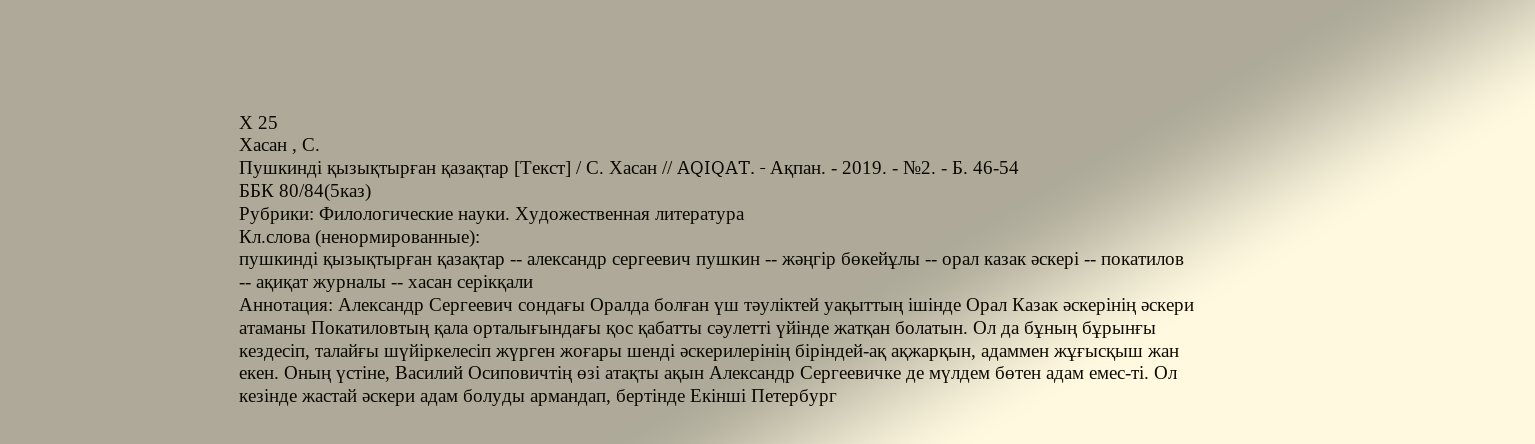Х 25
Хасан , С.
Пушкинді қызықтырған қазақтар [Текст] / С. Хасан // AQIQAT. - Ақпан. - 2019. - №2. - Б. 46-54
ББК 80/84(5каз)
Рубрики: Филологические науки. Художественная литература
Кл.слова (ненормированные):
пушкинді қызықтырған қазақтар -- александр сергеевич пушкин -- жәңгір бөкейұлы -- орал казак әскері -- покатилов -- ақиқат журналы -- хасан серікқали
Аннотация: Александр Сергеевич сондағы Оралда болған үш тәуліктей уақыттың ішінде Орал Казак әскерінің әскери атаманы Покатиловтың қала орталығындағы қос қабатты сәулетті үйінде жатқан болатын. Ол да бұның бұрынғы кездесіп, талайғы шүйіркелесіп жүрген жоғары шенді әскерилерінің біріндей-ақ ақжарқын, адаммен жұғысқыш жан екен. Оның үстіне, Василий Осиповичтің өзі атақты ақын Александр Сергеевичке де мүлдем бөтен адам емес-ті. Ол кезінде жастай әскери адам болуды армандап, бертінде Екінші Петербург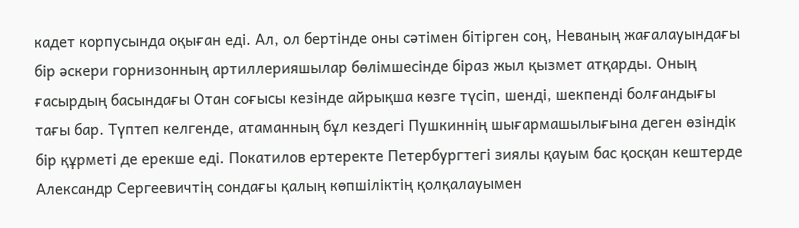кадет корпусында оқыған еді. Ал, ол бертінде оны сәтімен бітірген соң, Неваның жағалауындағы бір әскери горнизонның артиллерияшылар бөлімшесінде біраз жыл қызмет атқарды. Оның ғасырдың басындағы Отан соғысы кезінде айрықша көзге түсіп, шенді, шекпенді болғандығы тағы бар. Түптеп келгенде, атаманның бұл кездегі Пушкиннің шығармашылығына деген өзіндік бір құрметі де ерекше еді. Покатилов ертеректе Петербургтегі зиялы қауым бас қосқан кештерде Александр Сергеевичтің сондағы қалың көпшіліктің қолқалауымен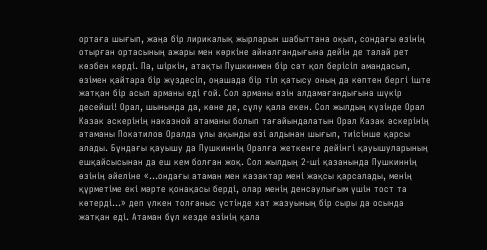ортаға шығып, жаңа бір лирикалық жырларын шабыттана оқып, сондағы өзінің отырған ортасының ажары мен көркіне айналғандығына дейін де талай рет көзбен көрді. Па, шіркін, атақты Пушкинмен бір сәт қол берісіп амандасып, өзімен қайтара бір жүздесіп, оңашада бір тіл қатысу оның да көптен бергі іште жатқан бір асыл арманы еді ғой. Сол арманы өзін алдамағандығына шүкір десейші! Орал, шынында да, көне де, сұлу қала екен. Сол жылдың күзінде Орал Казак әскерінің наказной атаманы болып тағайындалатын Орал Казак әскерінің атаманы Покатилов Оралда ұлы ақынды өзі алдынан шығып, тиісінше қарсы алады. Бұндағы қауышу да Пушкиннің Оралға жеткенге дейінгі қауышуларының ешқайсысынан да еш кем болған жоқ. Сол жылдың 2-ші қазанында Пушкиннің өзінің әйеліне «…ондағы атаман мен казактар мені жақсы қарсалады, менің құрметіме екі мәрте қонақасы берді, олар менің денсаулығым үшін тост та көтерді…» деп үлкен толғаныс үстінде хат жазуының бір сыры да осында жатқан еді. Атаман бұл кезде өзінің қала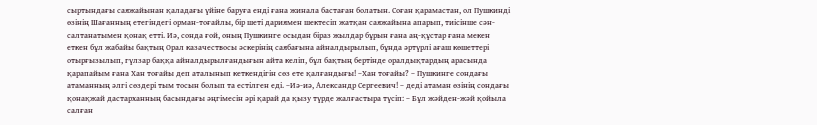сыртындағы саяжайынан қаладағы үйіне баруға енді ғана жинала бастаған болатын. Соған қарамастан, ол Пушкинді өзінің Шағанның етегіндегі орман-тоғайлы, бір шеті дариямен шектесіп жатқан саяжайына апарып, тиісінше сән-салтанатымен қонақ етті. Иә, сонда ғой, оның Пушкинге осыдан біраз жылдар бұрын ғана аң-құстар ғана мекен еткен бұл жабайы бақтың Орал казачествосы әскерінің саябағына айналдырылып, бұнда әртүрлі ағаш көшеттері отырғызылып, гүлзар баққа айналдырылғандығын айта келіп, бұл бақтың бертінде оралдықтардың арасында қарапайым ғана Хан тоғайы деп аталынып кеткендігін сөз ете қалғандығы! –Хан тоғайы? – Пушкинге сондағы атаманның әлгі сөздері тым тосын болып та естілген еді. –Иә-иә, Александр Сергеевич! – деді атаман өзінің сондағы қонақжай дастарханның басындағы әңгімесін әрі қарай да қызу түрде жалғастыра түсіп: – Бұл жәйден-жәй қойыла салған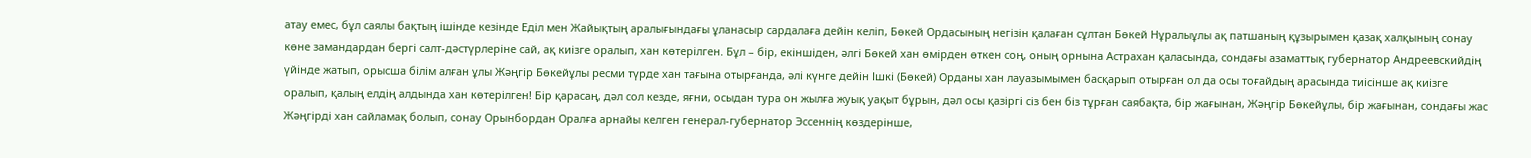атау емес, бұл саялы бақтың ішінде кезінде Еділ мен Жайықтың аралығындағы ұланасыр сардалаға дейін келіп, Бөкей Ордасының негізін қалаған сұлтан Бөкей Нұралыұлы ақ патшаның құзырымен қазақ халқының сонау көне замандардан бергі салт-дәстүрлеріне сай, ақ киізге оралып, хан көтерілген. Бұл – бір, екіншіден, әлгі Бөкей хан өмірден өткен соң, оның орнына Астрахан қаласында, сондағы азаматтық губернатор Андреевскийдің үйінде жатып, орысша білім алған ұлы Жәңгір Бөкейұлы ресми түрде хан тағына отырғанда, әлі күнге дейін Ішкі (Бөкей) Орданы хан лауазымымен басқарып отырған ол да осы тоғайдың арасында тиісінше ақ киізге оралып, қалың елдің алдында хан көтерілген! Бір қарасаң, дәл сол кезде, яғни, осыдан тура он жылға жуық уақыт бұрын, дәл осы қазіргі сіз бен біз тұрған саябақта, бір жағынан, Жәңгір Бөкейұлы, бір жағынан, сондағы жас Жәңгірді хан сайламақ болып, сонау Орынбордан Оралға арнайы келген генерал-губернатор Эссеннің көздерінше,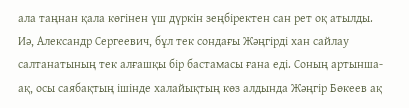ала таңнан қала көгінен үш дүркін зеңбіректен сан рет оқ атылды. Иә, Александр Сергеевич, бұл тек сондағы Жәңгірді хан сайлау салтанатының тек алғашқы бір бастамасы ғана еді. Соның артынша-ақ, осы саябақтың ішінде халайықтың көз алдында Жәңгір Бөкеев ақ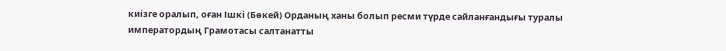киізге оралып, оған Ішкі (Бөкей) Орданың ханы болып ресми түрде сайланғандығы туралы императордың Грамотасы салтанатты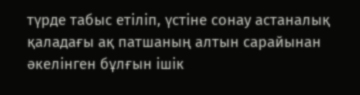түрде табыс етіліп, үстіне сонау астаналық қаладағы ақ патшаның алтын сарайынан әкелінген бұлғын ішік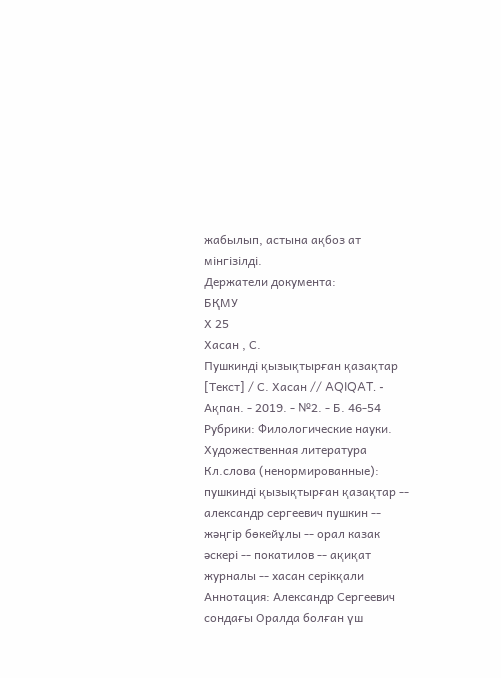жабылып, астына ақбоз ат мінгізілді.
Держатели документа:
БҚМУ
Х 25
Хасан , С.
Пушкинді қызықтырған қазақтар [Текст] / С. Хасан // AQIQAT. - Ақпан. - 2019. - №2. - Б. 46-54
Рубрики: Филологические науки. Художественная литература
Кл.слова (ненормированные):
пушкинді қызықтырған қазақтар -- александр сергеевич пушкин -- жәңгір бөкейұлы -- орал казак әскері -- покатилов -- ақиқат журналы -- хасан серікқали
Аннотация: Александр Сергеевич сондағы Оралда болған үш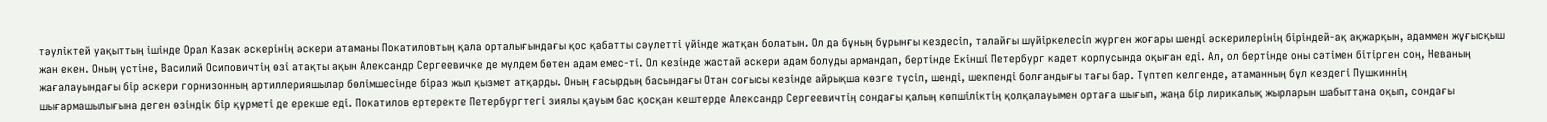тәуліктей уақыттың ішінде Орал Казак әскерінің әскери атаманы Покатиловтың қала орталығындағы қос қабатты сәулетті үйінде жатқан болатын. Ол да бұның бұрынғы кездесіп, талайғы шүйіркелесіп жүрген жоғары шенді әскерилерінің біріндей-ақ ақжарқын, адаммен жұғысқыш жан екен. Оның үстіне, Василий Осиповичтің өзі атақты ақын Александр Сергеевичке де мүлдем бөтен адам емес-ті. Ол кезінде жастай әскери адам болуды армандап, бертінде Екінші Петербург кадет корпусында оқыған еді. Ал, ол бертінде оны сәтімен бітірген соң, Неваның жағалауындағы бір әскери горнизонның артиллерияшылар бөлімшесінде біраз жыл қызмет атқарды. Оның ғасырдың басындағы Отан соғысы кезінде айрықша көзге түсіп, шенді, шекпенді болғандығы тағы бар. Түптеп келгенде, атаманның бұл кездегі Пушкиннің шығармашылығына деген өзіндік бір құрметі де ерекше еді. Покатилов ертеректе Петербургтегі зиялы қауым бас қосқан кештерде Александр Сергеевичтің сондағы қалың көпшіліктің қолқалауымен ортаға шығып, жаңа бір лирикалық жырларын шабыттана оқып, сондағы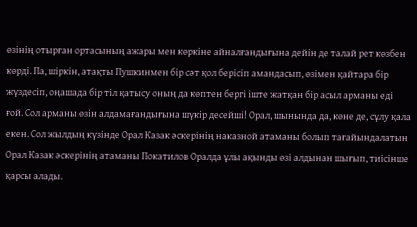өзінің отырған ортасының ажары мен көркіне айналғандығына дейін де талай рет көзбен көрді. Па, шіркін, атақты Пушкинмен бір сәт қол берісіп амандасып, өзімен қайтара бір жүздесіп, оңашада бір тіл қатысу оның да көптен бергі іште жатқан бір асыл арманы еді ғой. Сол арманы өзін алдамағандығына шүкір десейші! Орал, шынында да, көне де, сұлу қала екен. Сол жылдың күзінде Орал Казак әскерінің наказной атаманы болып тағайындалатын Орал Казак әскерінің атаманы Покатилов Оралда ұлы ақынды өзі алдынан шығып, тиісінше қарсы алады.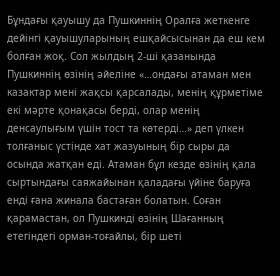Бұндағы қауышу да Пушкиннің Оралға жеткенге дейінгі қауышуларының ешқайсысынан да еш кем болған жоқ. Сол жылдың 2-ші қазанында Пушкиннің өзінің әйеліне «…ондағы атаман мен казактар мені жақсы қарсалады, менің құрметіме екі мәрте қонақасы берді, олар менің денсаулығым үшін тост та көтерді…» деп үлкен толғаныс үстінде хат жазуының бір сыры да осында жатқан еді. Атаман бұл кезде өзінің қала сыртындағы саяжайынан қаладағы үйіне баруға енді ғана жинала бастаған болатын. Соған қарамастан, ол Пушкинді өзінің Шағанның етегіндегі орман-тоғайлы, бір шеті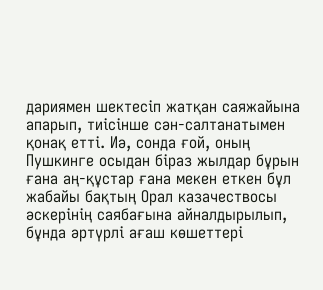дариямен шектесіп жатқан саяжайына апарып, тиісінше сән-салтанатымен қонақ етті. Иә, сонда ғой, оның Пушкинге осыдан біраз жылдар бұрын ғана аң-құстар ғана мекен еткен бұл жабайы бақтың Орал казачествосы әскерінің саябағына айналдырылып, бұнда әртүрлі ағаш көшеттері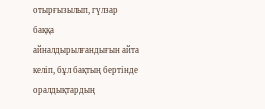отырғызылып, гүлзар баққа айналдырылғандығын айта келіп, бұл бақтың бертінде оралдықтардың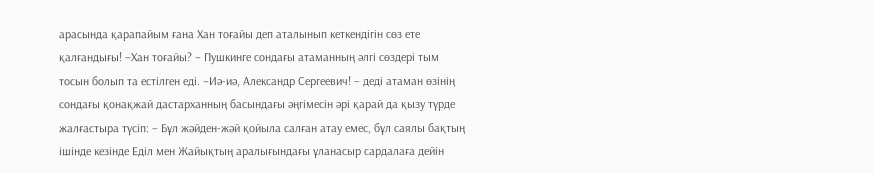арасында қарапайым ғана Хан тоғайы деп аталынып кеткендігін сөз ете қалғандығы! –Хан тоғайы? – Пушкинге сондағы атаманның әлгі сөздері тым тосын болып та естілген еді. –Иә-иә, Александр Сергеевич! – деді атаман өзінің сондағы қонақжай дастарханның басындағы әңгімесін әрі қарай да қызу түрде жалғастыра түсіп: – Бұл жәйден-жәй қойыла салған атау емес, бұл саялы бақтың ішінде кезінде Еділ мен Жайықтың аралығындағы ұланасыр сардалаға дейін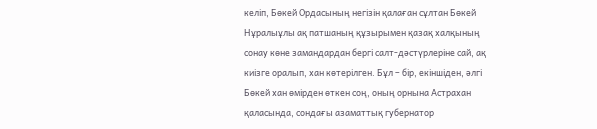келіп, Бөкей Ордасының негізін қалаған сұлтан Бөкей Нұралыұлы ақ патшаның құзырымен қазақ халқының сонау көне замандардан бергі салт-дәстүрлеріне сай, ақ киізге оралып, хан көтерілген. Бұл – бір, екіншіден, әлгі Бөкей хан өмірден өткен соң, оның орнына Астрахан қаласында, сондағы азаматтық губернатор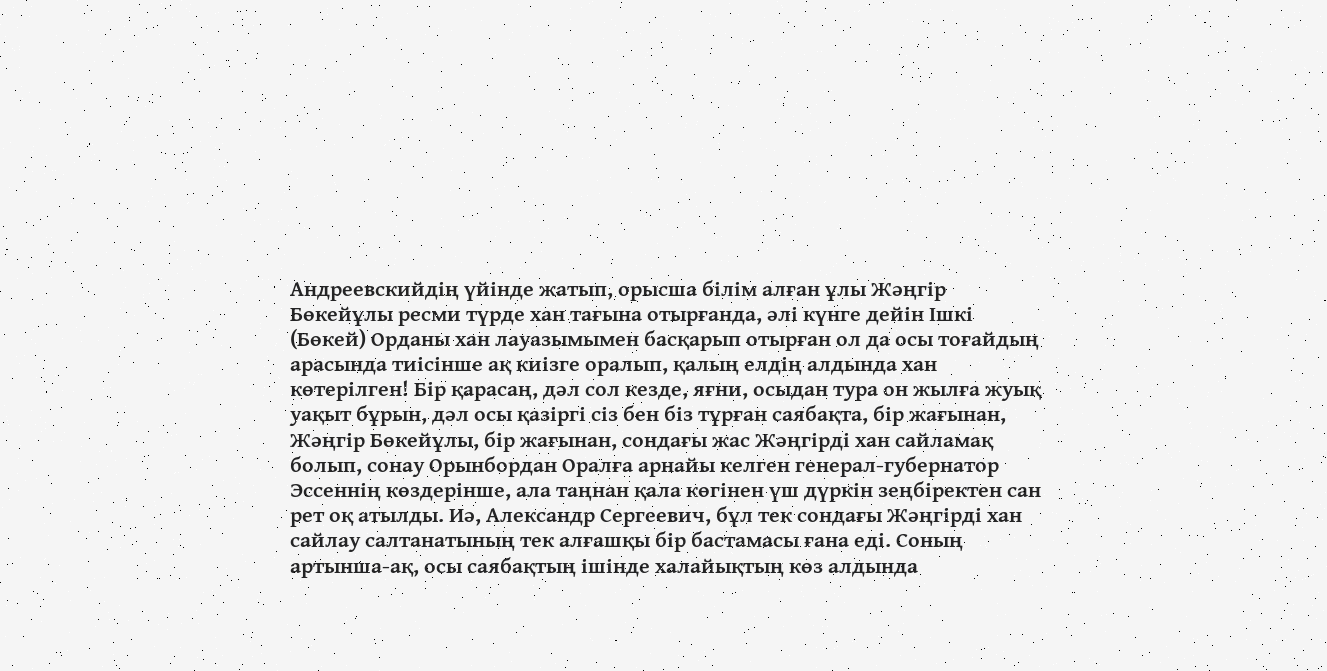Андреевскийдің үйінде жатып, орысша білім алған ұлы Жәңгір Бөкейұлы ресми түрде хан тағына отырғанда, әлі күнге дейін Ішкі (Бөкей) Орданы хан лауазымымен басқарып отырған ол да осы тоғайдың арасында тиісінше ақ киізге оралып, қалың елдің алдында хан көтерілген! Бір қарасаң, дәл сол кезде, яғни, осыдан тура он жылға жуық уақыт бұрын, дәл осы қазіргі сіз бен біз тұрған саябақта, бір жағынан, Жәңгір Бөкейұлы, бір жағынан, сондағы жас Жәңгірді хан сайламақ болып, сонау Орынбордан Оралға арнайы келген генерал-губернатор Эссеннің көздерінше, ала таңнан қала көгінен үш дүркін зеңбіректен сан рет оқ атылды. Иә, Александр Сергеевич, бұл тек сондағы Жәңгірді хан сайлау салтанатының тек алғашқы бір бастамасы ғана еді. Соның артынша-ақ, осы саябақтың ішінде халайықтың көз алдында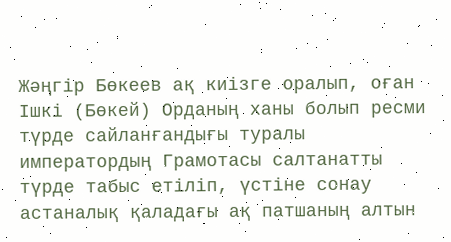Жәңгір Бөкеев ақ киізге оралып, оған Ішкі (Бөкей) Орданың ханы болып ресми түрде сайланғандығы туралы императордың Грамотасы салтанатты түрде табыс етіліп, үстіне сонау астаналық қаладағы ақ патшаның алтын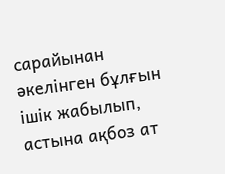сарайынан әкелінген бұлғын ішік жабылып, астына ақбоз ат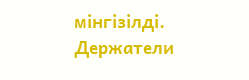мінгізілді.
Держатели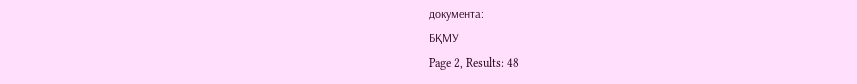документа:
БҚМУ
Page 2, Results: 48